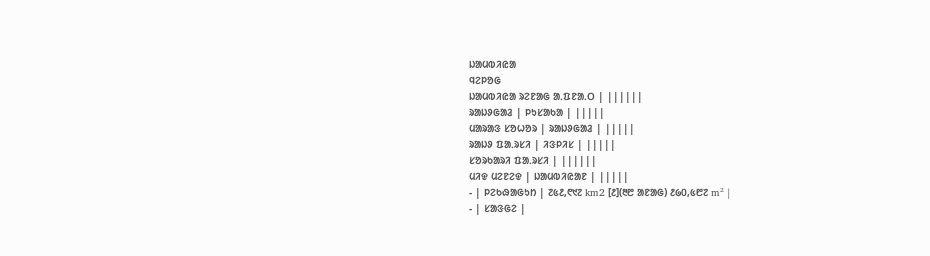ᱡᱟᱢᱵᱤᱭᱟ
ᱧᱮᱞᱚᱜ
ᱡᱟᱢᱵᱤᱭᱟ ᱨᱮᱱᱟᱜ ᱟᱹᱯᱱᱟᱹᱛ | ||||||
ᱨᱟᱡᱽᱜᱟᱲ | ᱞᱩᱥᱟᱠᱟ | |||||
ᱢᱟᱨᱟᱝ ᱥᱚᱦᱚᱨ | ᱨᱟᱡᱽᱜᱟᱲ | |||||
ᱨᱟᱡᱽ ᱯᱟᱹᱨᱥᱤ | ᱤᱝᱞᱤᱥ | |||||
ᱥᱚᱨᱠᱟᱨᱤ ᱯᱟᱹᱨᱥᱤ | ||||||
ᱢᱤᱫ ᱢᱮᱱᱮᱫ | ᱡᱟᱢᱵᱤᱭᱟᱱ | |||||
- | ᱞᱮᱠᱷᱟᱜᱩᱴ | ᱗᱕᱒,᱖᱑᱗ km2 [᱒](᱓᱘ ᱟᱱᱟᱜ) ᱒᱙᱐,᱕᱘᱗ m² |
- | ᱥᱟᱝᱜᱮ |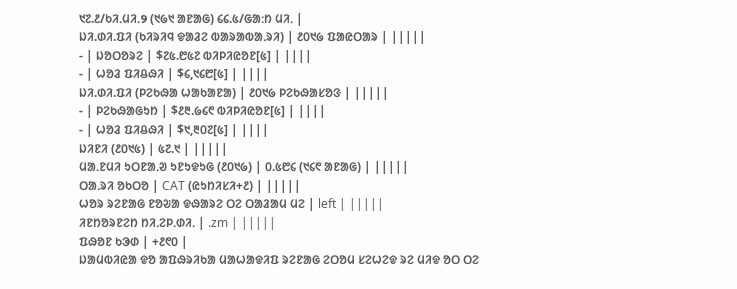᱑᱗.᱒/ᱠᱤᱹᱢᱤᱹ୨ (᱑᱙᱑ ᱟᱱᱟᱜ) ᱔᱔.᱕/ᱜᱟᱺᱴ ᱢᱤᱹ |
ᱡᱤ.ᱰᱤ.ᱯᱤ (ᱠᱤᱨᱤᱧ ᱫᱟᱲᱮ ᱵᱟᱨᱟᱵᱟᱹᱨᱤ) | ᱒᱐᱑᱙ ᱯᱟᱭᱛᱟᱨ | |||||
- | ᱡᱚᱛᱚᱨᱮ | $᱗᱕.᱘᱕᱗ ᱵᱤᱞᱤᱭᱚᱱ[᱕] | ||||
- | ᱦᱚᱲ ᱯᱤᱪᱷᱤ | $᱔,᱑᱔᱘[᱕] | ||||
ᱡᱤ.ᱰᱤ.ᱯᱤ (ᱞᱮᱠᱷᱟ ᱦᱟᱠᱟᱱᱟ) | ᱒᱐᱑᱙ ᱞᱮᱠᱷᱟᱥᱚᱝ | |||||
- | ᱞᱮᱠᱷᱟᱜᱩᱴ | $᱒᱓.᱙᱔᱖ ᱵᱤᱞᱤᱭᱚᱱ[᱕] | ||||
- | ᱦᱚᱲ ᱯᱤᱪᱷᱤ | $᱑,᱓᱐᱗[᱕] | ||||
ᱡᱤᱱᱤ (᱒᱐᱑᱕) | ᱕᱗.᱑ | |||||
ᱢᱟᱹᱱᱢᱤ ᱩᱛᱱᱟᱹᱣ ᱩᱱᱩᱫᱩᱜ (᱒᱐᱑᱙) | ᱐.᱕᱘᱔ (᱑᱔᱖ ᱟᱱᱟᱜ) | |||||
ᱛᱟᱹᱨᱤ ᱚᱠᱛᱚ | CAT (ᱭᱩᱴᱤᱥᱤ+᱒) | |||||
ᱦᱚᱨ ᱨᱮᱱᱟᱜ ᱱᱚᱶᱟ ᱫᱷᱟᱨᱮ ᱛᱮ ᱛᱟᱲᱟᱢ ᱢᱮ | left | |||||
ᱤᱱᱴᱚᱨᱱᱮᱴ ᱴᱤᱹᱮᱞᱹᱰᱤᱹ | .zm | |||||
ᱯᱷᱚᱱ ᱠᱳᱰ | +᱒᱖᱐ |
ᱡᱟᱢᱵᱤᱭᱟ ᱫᱚ ᱟᱯᱷᱨᱤᱠᱟ ᱢᱟᱦᱟᱫᱤᱯ ᱨᱮᱱᱟᱜ ᱮᱛᱚᱢ ᱥᱮᱦᱮᱫ ᱨᱮ ᱢᱤᱫ ᱚᱛ ᱛᱮ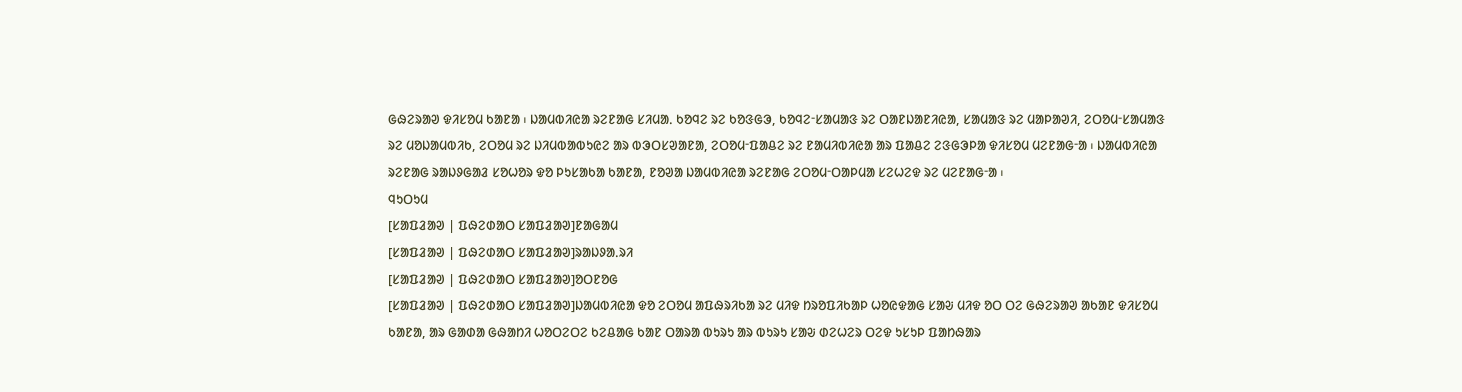ᱜᱷᱮᱨᱟᱣ ᱫᱤᱥᱚᱢ ᱠᱟᱱᱟ ᱾ ᱡᱟᱢᱵᱤᱭᱟ ᱨᱮᱱᱟᱜ ᱥᱤᱢᱟᱹ ᱠᱚᱧᱮ ᱨᱮ ᱠᱚᱝᱜᱳ, ᱠᱚᱧᱮᱼᱥᱟᱢᱟᱝ ᱨᱮ ᱛᱟᱱᱡᱟᱱᱤᱭᱟ, ᱥᱟᱢᱟᱝ ᱨᱮ ᱢᱟᱞᱟᱣᱤ, ᱮᱛᱚᱢᱼᱥᱟᱢᱟᱝ ᱨᱮ ᱢᱚᱡᱟᱢᱵᱤᱠ, ᱮᱛᱚᱢ ᱨᱮ ᱡᱤᱢᱵᱟᱵᱩᱭᱮ ᱟᱨ ᱵᱳᱛᱥᱣᱟᱱᱟ, ᱮᱛᱚᱢᱼᱯᱟᱪᱮ ᱨᱮ ᱱᱟᱢᱤᱵᱤᱭᱟ ᱟᱨ ᱯᱟᱪᱮ ᱮᱝᱜᱳᱞᱟ ᱫᱤᱥᱚᱢ ᱢᱮᱱᱟᱜᱼᱟ ᱾ ᱡᱟᱢᱵᱤᱭᱟ ᱨᱮᱱᱟᱜ ᱨᱟᱡᱽᱜᱟᱲ ᱥᱚᱦᱚᱨ ᱫᱚ ᱞᱩᱥᱟᱠᱟ ᱠᱟᱱᱟ, ᱱᱚᱣᱟ ᱡᱟᱢᱵᱤᱭᱟ ᱨᱮᱱᱟᱜ ᱮᱛᱚᱢᱼᱛᱟᱞᱢᱟ ᱥᱮᱦᱮᱫ ᱨᱮ ᱢᱮᱱᱟᱜᱼᱟ ᱾
ᱧᱩᱛᱩᱢ
[ᱥᱟᱯᱲᱟᱣ | ᱯᱷᱮᱰᱟᱛ ᱥᱟᱯᱲᱟᱣ]ᱱᱟᱜᱟᱢ
[ᱥᱟᱯᱲᱟᱣ | ᱯᱷᱮᱰᱟᱛ ᱥᱟᱯᱲᱟᱣ]ᱨᱟᱡᱽᱟᱹᱨᱤ
[ᱥᱟᱯᱲᱟᱣ | ᱯᱷᱮᱰᱟᱛ ᱥᱟᱯᱲᱟᱣ]ᱚᱛᱱᱚᱜ
[ᱥᱟᱯᱲᱟᱣ | ᱯᱷᱮᱰᱟᱛ ᱥᱟᱯᱲᱟᱣ]ᱡᱟᱢᱵᱤᱭᱟ ᱫᱚ ᱮᱛᱚᱢ ᱟᱯᱷᱨᱤᱠᱟ ᱨᱮ ᱢᱤᱫ ᱴᱨᱚᱯᱤᱠᱟᱞ ᱦᱚᱭᱫᱟᱜ ᱥᱟᱶ ᱢᱤᱫ ᱚᱛ ᱛᱮ ᱜᱷᱮᱨᱟᱣ ᱟᱠᱟᱱ ᱫᱤᱥᱚᱢ ᱠᱟᱱᱟ, ᱟᱨ ᱜᱟᱰᱟ ᱜᱷᱟᱴᱤ ᱦᱚᱛᱮᱛᱮ ᱠᱮᱪᱟᱜ ᱠᱟᱱ ᱛᱟᱨᱟ ᱵᱩᱨᱩ ᱟᱨ ᱵᱩᱨᱩ ᱥᱟᱶ ᱰᱮᱦᱮᱨ ᱛᱮᱫ ᱩᱥᱩᱞ ᱯᱟᱴᱷᱟᱨ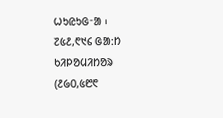ᱦᱩᱭᱩᱜᱼᱟ ᱾ ᱗᱕᱒,᱖᱑᱔ ᱜᱟᱺᱴ ᱠᱤᱞᱚᱢᱤᱴᱚᱨ (᱒᱙᱐,᱕᱘᱖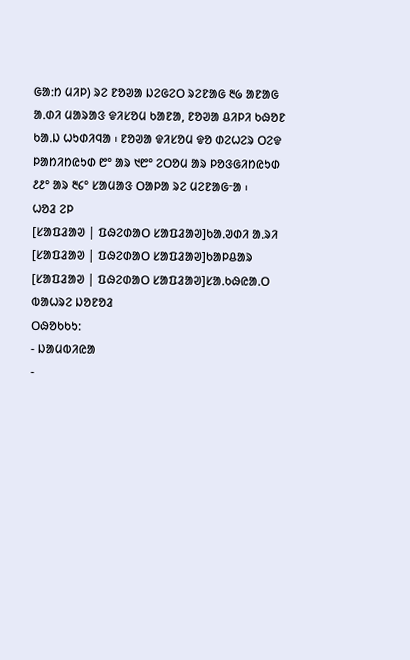ᱜᱟᱺᱴ ᱢᱤᱞ) ᱨᱮ ᱱᱚᱣᱟ ᱡᱮᱜᱮᱛ ᱨᱮᱱᱟᱜ ᱓᱙ ᱟᱱᱟᱜ ᱟᱹᱰᱤ ᱢᱟᱨᱟᱝ ᱫᱤᱥᱚᱢ ᱠᱟᱱᱟ, ᱱᱚᱣᱟ ᱪᱤᱞᱤ ᱠᱷᱚᱱ ᱠᱟᱹᱡ ᱦᱩᱰᱤᱧᱟ ᱾ ᱱᱚᱣᱟ ᱫᱤᱥᱚᱢ ᱫᱚ ᱰᱮᱦᱮᱨ ᱛᱮᱫ ᱞᱟᱴᱤᱴᱭᱩᱰ ᱘° ᱟᱨ ᱑᱘° ᱮᱛᱚᱢ ᱟᱨ ᱞᱚᱝᱜᱤᱴᱭᱩᱰ ᱒᱒° ᱟᱨ ᱓᱔° ᱥᱟᱢᱟᱝ ᱛᱟᱞᱟ ᱨᱮ ᱢᱮᱱᱟᱜᱼᱟ ᱾
ᱦᱚᱲ ᱮᱞ
[ᱥᱟᱯᱲᱟᱣ | ᱯᱷᱮᱰᱟᱛ ᱥᱟᱯᱲᱟᱣ]ᱠᱟᱹᱣᱰᱤ ᱟᱹᱨᱤ
[ᱥᱟᱯᱲᱟᱣ | ᱯᱷᱮᱰᱟᱛ ᱥᱟᱯᱲᱟᱣ]ᱠᱟᱞᱪᱟᱨ
[ᱥᱟᱯᱲᱟᱣ | ᱯᱷᱮᱰᱟᱛ ᱥᱟᱯᱲᱟᱣ]ᱥᱟᱹᱠᱷᱭᱟᱹᱛ
ᱵᱟᱦᱨᱮ ᱡᱚᱱᱚᱲ
ᱛᱷᱚᱠᱠᱩ:
- ᱡᱟᱢᱵᱤᱭᱟ
-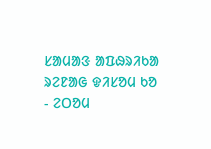ᱥᱟᱢᱟᱝ ᱟᱯᱷᱨᱤᱠᱟ ᱨᱮᱱᱟᱜ ᱫᱤᱥᱚᱢ ᱠᱚ
- ᱮᱛᱚᱢ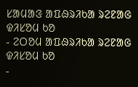ᱥᱟᱢᱟᱝ ᱟᱯᱷᱨᱤᱠᱟ ᱨᱮᱱᱟᱜ ᱫᱤᱥᱚᱢ ᱠᱚ
- ᱮᱛᱚᱢ ᱟᱯᱷᱨᱤᱠᱟ ᱨᱮᱱᱟᱜ ᱫᱤᱥᱚᱢ ᱠᱚ
-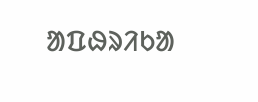ᱟᱯᱷᱨᱤᱠᱟ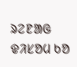ᱨᱮᱱᱟᱜ ᱫᱤᱥᱚᱢ ᱠᱚ